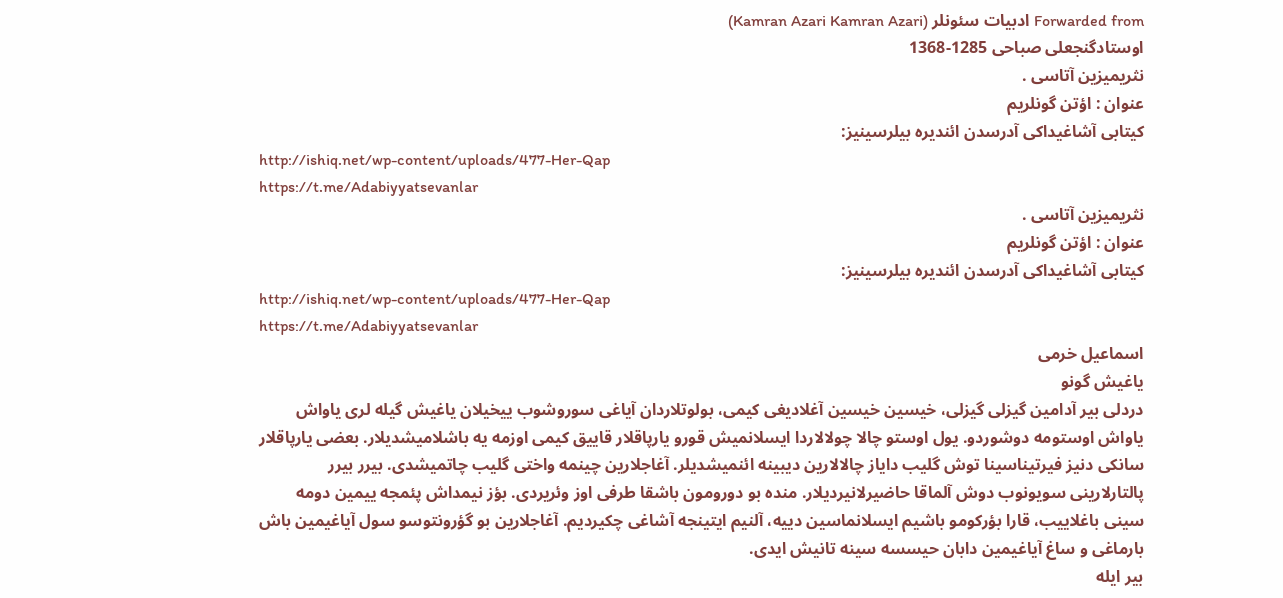Forwarded from ادبیات سئونلر (Kamran Azari Kamran Azari)
اوستادگنجعلی صباحی 1285-1368
نثریمیزین آتاسی .
عنوان : اؤتن گونلریم
کیتابی آشاغیداکی آدرسدن ائندیره بیلرسینیز:
http://ishiq.net/wp-content/uploads/477-Her-Qap
https://t.me/Adabiyyatsevanlar
نثریمیزین آتاسی .
عنوان : اؤتن گونلریم
کیتابی آشاغیداکی آدرسدن ائندیره بیلرسینیز:
http://ishiq.net/wp-content/uploads/477-Her-Qap
https://t.me/Adabiyyatsevanlar
اسماعیل خرمی
یاغیش گونو
دردلی بیر آدامین گیزلی گیزلی، خیسین خیسین آغلادیغی کیمی، بولوتلاردان آیاغی سوروشوب ییخیلان یاغیش گیله لری یاواش یاواش اوستومه دوشوردو. یول اوستو چالا چولالاردا ایسلانمیش قورو یارپاقلار قاییق کیمی اوزمه یه باشلامیشدیلار. بعضی یارپاقلار سانکی دنیز فیرتیناسینا توش گلیب دایاز چالالارین دیبینه ائنمیشدیلر. آغاجلارین چینمه واختی گلیب چاتمیشدی. بیرر بیرر پالتارلارینی سویونوب دوش آلماقا حاضیرلانیردیلار. منده بو دورومون باشقا طرفی اوز وئریردی. بؤز نیمداش پئمجه ییمین دومه سینی باغلاییب، قارا بؤرکومو باشیم ایسلانماسین دییه، آلنیم ایتینجه آشاغی چکیردیم. آغاجلارین بو گؤرونتوسو سول آیاغیمین باش بارماغی و ساغ آیاغیمین دابان حیسسه سینه تانیش ایدی.
بیر ایله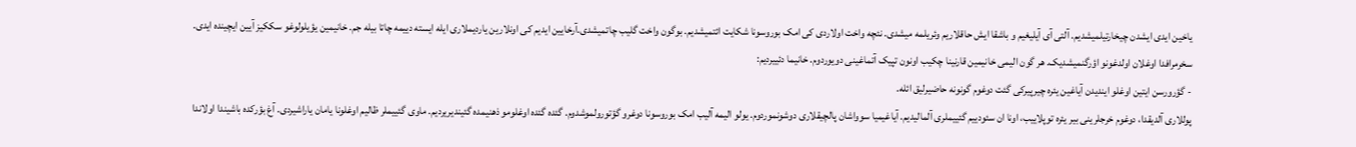یاخین ایدی ایشدن چیخارتیلمیشدیم. آلتی آی آیلیغیم و باشقا ایش حاقلاریم وئریلمه میشدی. نئچه واخت اولاردی کی امک بوروسونا شکایت ائتمیشدیم. بوگون واخت گلیب چاتمیشدی.آرخایین ایدیم کی اونلارین یاردیملاری ایله ایسته دییمه چاتا بیله جم. خانیمین یؤیلولوغو سککیز آیین ایچینده ایدی. سخرمرافدا اوغلان اولدغونو اؤرگنمیشدیک. هر گون الیمی خانیمین قارنینا چکیب اونون تپیک آتماغینی دویوردوم. خانیما دئییردیم:
- گؤرورسن ایتین اوغلو ایندیدن آیاغین یئره چیرپیرکی گئت دوغوم گونونه حاضیرلیق ائله.
پوللاری آلدیقدا، دوغوم خرجلرینی بیر یئره توپلاییب، اونا ان سئودییم گئییملری آلمالیدیم. آیاغیمیا سوواشان پالچیقلاری دوشونموردوم. یولو الیمه آلیب امک بوروسونا دوغرو گؤتورولموشدوم. گئده گئده اوغلومو ذهنیمده گئیندیریردیم. ماوی گئییملر ظالیم اوغلونا یامان یاراشیردی. آغ بؤرکده باشیندا اولاندا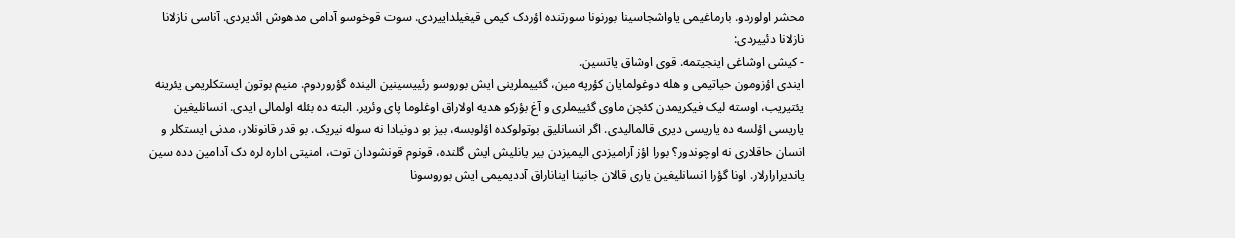محشر اولوردو. بارماغیمی یاواشجاسینا بورنونا سورتنده اؤردک کیمی قیغیلداییردی. سوت قوخوسو آدامی مدهوش ائدیردی. آناسی نازلانا نازلانا دئییردی:
- کیشی اوشاغی اینجیتمه. قوی اوشاق یاتسین.
ایندی اؤزومون حیاتیمی و هله دوغولمایان کؤرپه مین، گئییملرینی ایش بوروسو رئییسینین الینده گؤروردوم. منیم بوتون ایستکلریمی یئرینه یئتیریب، اوسته لیک فیکریمدن کئچن ماوی گئییملری و آغ بؤرکو هدیه اولاراق اوغلوما پای وئریر. البته ده بئله اولمالی ایدی. انسانلیغین یاریسی اؤلسه ده یاریسی دیری قالمالیدی. اگر انسانلیق بوتولوکده اؤلوبسه، بیز بو دونیادا نه سوله نیریک. بو قدر قانونلار، مدنی ایستکلر و انسان حاقلاری نه اوچوندور؟ بورا اؤز آرامیزدی الیمیزدن بیر یانلیش ایش گلنده، قونوم قونشودان توت، امنیتی اداره لره دک آدامین دده سین یاندیرارارلار. اونا گؤرا انسانلیغین یاری قالان جانینا ایناناراق آددیمیمی ایش بوروسونا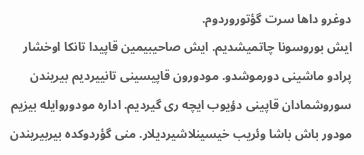دوغرو داها سرت گؤتوروردوم.
ایش بوروسونا چاتمیشدیم. ایش صاحیبیمین قاپیدا تانکا اوخشار پرادو ماشینی دورموشدو. مودورون قاپیسینی تانییردیم بیریندن سوروشمادان قاپینی دؤیوب ایچه ری گیردیم. اداره مودوروایله بیزیم مودور باش باشا وئریب خیسینلاشیردیلار. منی گؤردوکده بیربیریندن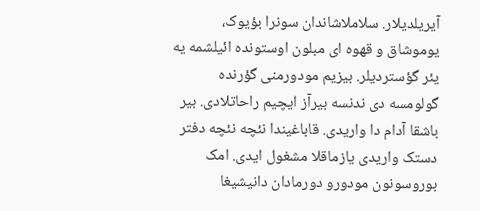آیریلدیلار. سلاملاشاندان سونرا بؤیوک، یوموشاق و قهوه ای مبلون اوستونده ائیلشمه یه یئر گؤستردیلر. بیزیم مودورمنی گؤرنده گولومسه دی ندنسه بیرآز ایچیم راحاتلادی. بیر باشقا آدام دا واریدی. قاباغیندا نئچه نئچه دفتر دستک واریدی یازماقلا مشغول ایدی. امک بوروسونون مودورو دورمادان دانیشیغا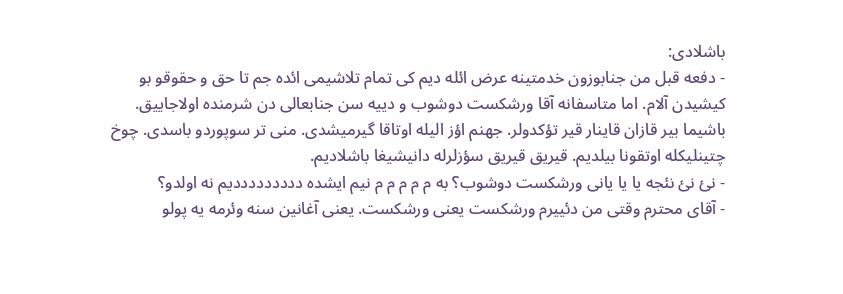باشلادی:
- دفعه قبل من جنابوزون خدمتینه عرض ائله دیم کی تمام تلاشیمی ائده جم تا حق و حقوقو بو کیشیدن آلام. اما متاسفانه آقا ورشکست دوشوب و دییه سن جنابعالی دن شرمنده اولاجاییق.
باشیما بیر قازان قاینار قیر تؤکدولر. جهنم اؤز الیله اوتاقا گیرمیشدی. منی تر سوپوردو باسدی. چوخ چتینلیکله اوتقونا بیلدیم. قیریق قیریق سؤزلرله دانیشیغا باشلادیم.
- نئ نئ نئجه یا یا یانی ورشکست دوشوب؟ به م م م م م نیم ایشده دددددددددیم نه اولدو؟
- آقای محترم وقتی من دئییرم ورشکست یعنی ورشکست. یعنی آغانین سنه وئرمه یه پولو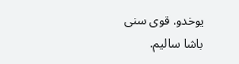یوخدو. قوی سنی باشا سالیم.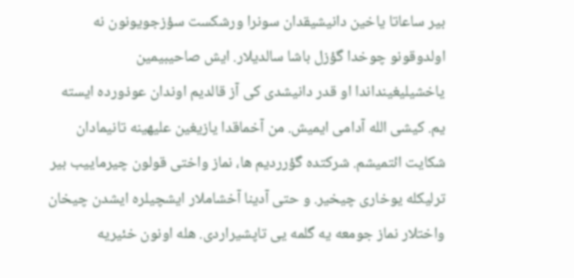بیر ساعاتا یاخین دانیشیقدان سونرا ورشکست سؤزجویونون نه اولدوقونو چوخدا گؤزل باشا سالدیلار. ایش صاحیبیمین یاخشیلیغینداندا او قدر دانیشدی کی آز قالدیم اوندان عوذورده ایسته یم. کیشی الله آدامی ایمیش. من آخماقدا یازیغین علیهینه تانیمادان شکایت ائتمیشم. شرکتده گؤرردیم ها، نماز واختی قولون چیرماییب بیر ترلیکله یوخاری چیخیر. و حتی آدینا آخشاملار ایشچیلره ایشدن چیخان واختلار نماز جومعه یه گلمه یی تاپشیراردی. هله اونون خئیریه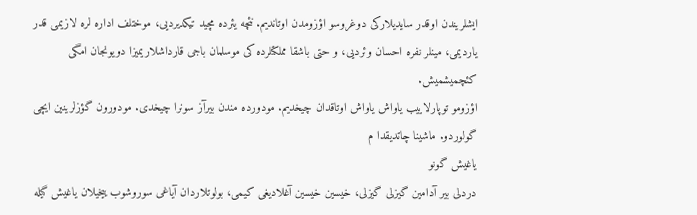ایشلریندن اوقدر سایدیلارکی دوغروسو اؤزومدن اوتاندیم. نئچه یئرده مچید تیکدیردیی، موختلف اداره لره لازیمی قدر یاردیمی، مینلر نفره احسان وئردیی، و حتی باشقا مملکتلرده کی موسلمان باجی قارداشلاریمیزا دویونجان امگی کئچمیشمیش.
اؤزومو توپارلاییب یاواش یاواش اوتاقدان چیخدیم. مودورده مندن بیرآز سونرا چیخدی. مودورون گؤزلرینین ایچی گولوردو. ماشینا چاتدیقدا م
یاغیش گونو
دردلی بیر آدامین گیزلی گیزلی، خیسین خیسین آغلادیغی کیمی، بولوتلاردان آیاغی سوروشوب ییخیلان یاغیش گیله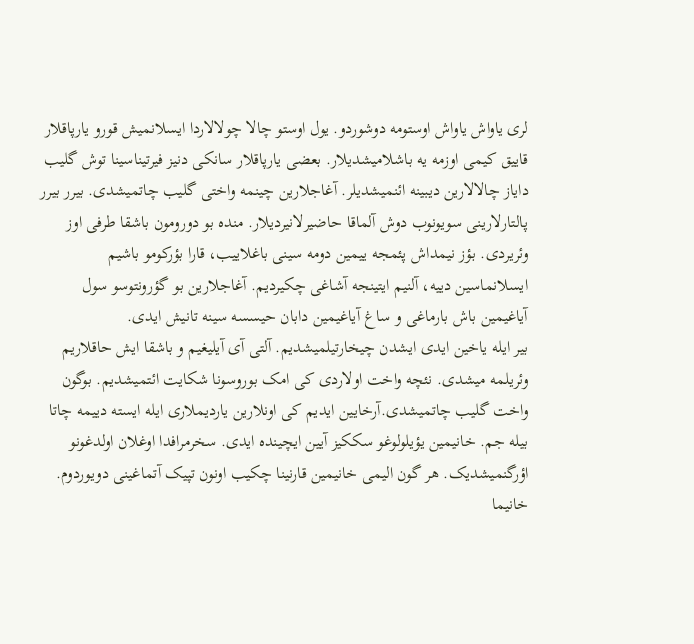لری یاواش یاواش اوستومه دوشوردو. یول اوستو چالا چولالاردا ایسلانمیش قورو یارپاقلار قاییق کیمی اوزمه یه باشلامیشدیلار. بعضی یارپاقلار سانکی دنیز فیرتیناسینا توش گلیب دایاز چالالارین دیبینه ائنمیشدیلر. آغاجلارین چینمه واختی گلیب چاتمیشدی. بیرر بیرر پالتارلارینی سویونوب دوش آلماقا حاضیرلانیردیلار. منده بو دورومون باشقا طرفی اوز وئریردی. بؤز نیمداش پئمجه ییمین دومه سینی باغلاییب، قارا بؤرکومو باشیم ایسلانماسین دییه، آلنیم ایتینجه آشاغی چکیردیم. آغاجلارین بو گؤرونتوسو سول آیاغیمین باش بارماغی و ساغ آیاغیمین دابان حیسسه سینه تانیش ایدی.
بیر ایله یاخین ایدی ایشدن چیخارتیلمیشدیم. آلتی آی آیلیغیم و باشقا ایش حاقلاریم وئریلمه میشدی. نئچه واخت اولاردی کی امک بوروسونا شکایت ائتمیشدیم. بوگون واخت گلیب چاتمیشدی.آرخایین ایدیم کی اونلارین یاردیملاری ایله ایسته دییمه چاتا بیله جم. خانیمین یؤیلولوغو سککیز آیین ایچینده ایدی. سخرمرافدا اوغلان اولدغونو اؤرگنمیشدیک. هر گون الیمی خانیمین قارنینا چکیب اونون تپیک آتماغینی دویوردوم. خانیما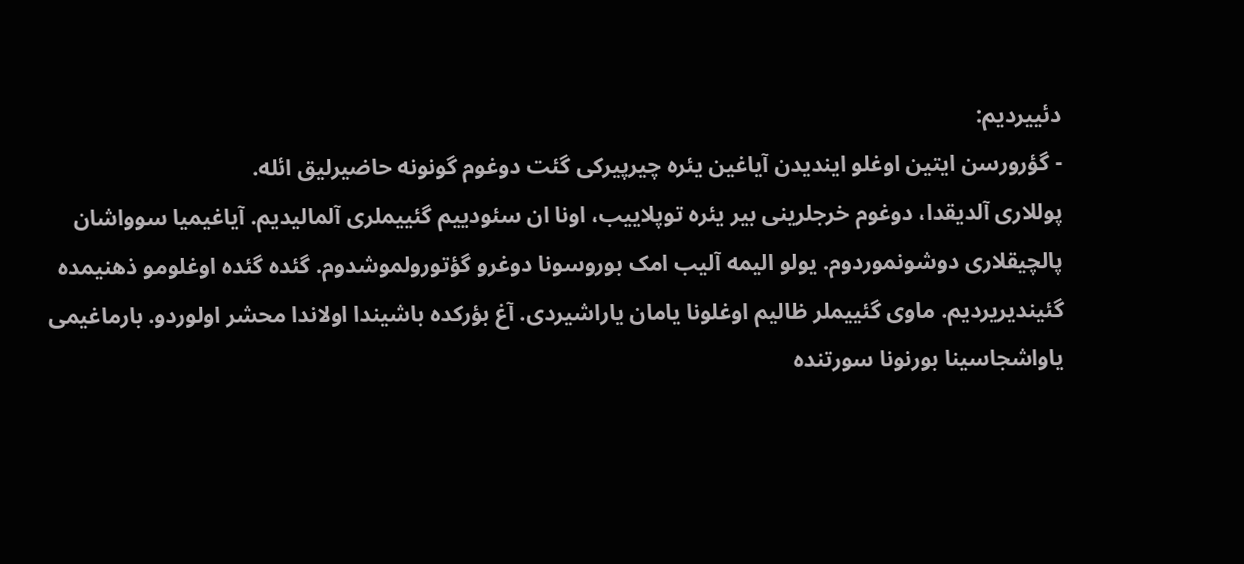دئییردیم:
- گؤرورسن ایتین اوغلو ایندیدن آیاغین یئره چیرپیرکی گئت دوغوم گونونه حاضیرلیق ائله.
پوللاری آلدیقدا، دوغوم خرجلرینی بیر یئره توپلاییب، اونا ان سئودییم گئییملری آلمالیدیم. آیاغیمیا سوواشان پالچیقلاری دوشونموردوم. یولو الیمه آلیب امک بوروسونا دوغرو گؤتورولموشدوم. گئده گئده اوغلومو ذهنیمده گئیندیریردیم. ماوی گئییملر ظالیم اوغلونا یامان یاراشیردی. آغ بؤرکده باشیندا اولاندا محشر اولوردو. بارماغیمی یاواشجاسینا بورنونا سورتنده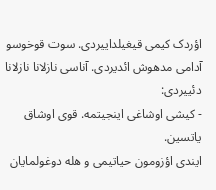اؤردک کیمی قیغیلداییردی. سوت قوخوسو آدامی مدهوش ائدیردی. آناسی نازلانا نازلانا دئییردی:
- کیشی اوشاغی اینجیتمه. قوی اوشاق یاتسین.
ایندی اؤزومون حیاتیمی و هله دوغولمایان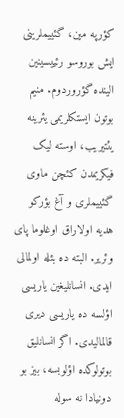کؤرپه مین، گئییملرینی ایش بوروسو رئییسینین الینده گؤروردوم. منیم بوتون ایستکلریمی یئرینه یئتیریب، اوسته لیک فیکریمدن کئچن ماوی گئییملری و آغ بؤرکو هدیه اولاراق اوغلوما پای وئریر. البته ده بئله اولمالی ایدی. انسانلیغین یاریسی اؤلسه ده یاریسی دیری قالمالیدی. اگر انسانلیق بوتولوکده اؤلوبسه، بیز بو دونیادا نه سوله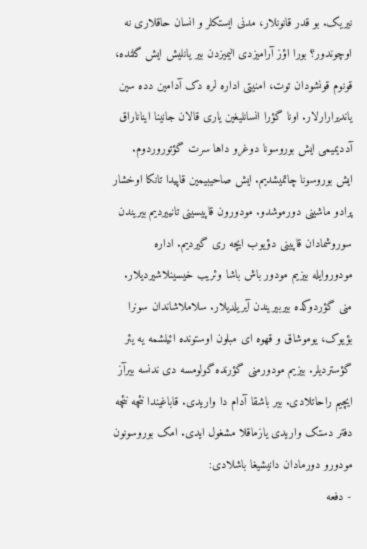نیریک. بو قدر قانونلار، مدنی ایستکلر و انسان حاقلاری نه اوچوندور؟ بورا اؤز آرامیزدی الیمیزدن بیر یانلیش ایش گلنده، قونوم قونشودان توت، امنیتی اداره لره دک آدامین دده سین یاندیرارارلار. اونا گؤرا انسانلیغین یاری قالان جانینا ایناناراق آددیمیمی ایش بوروسونا دوغرو داها سرت گؤتوروردوم.
ایش بوروسونا چاتمیشدیم. ایش صاحیبیمین قاپیدا تانکا اوخشار پرادو ماشینی دورموشدو. مودورون قاپیسینی تانییردیم بیریندن سوروشمادان قاپینی دؤیوب ایچه ری گیردیم. اداره مودوروایله بیزیم مودور باش باشا وئریب خیسینلاشیردیلار. منی گؤردوکده بیربیریندن آیریلدیلار. سلاملاشاندان سونرا بؤیوک، یوموشاق و قهوه ای مبلون اوستونده ائیلشمه یه یئر گؤستردیلر. بیزیم مودورمنی گؤرنده گولومسه دی ندنسه بیرآز ایچیم راحاتلادی. بیر باشقا آدام دا واریدی. قاباغیندا نئچه نئچه دفتر دستک واریدی یازماقلا مشغول ایدی. امک بوروسونون مودورو دورمادان دانیشیغا باشلادی:
- دفعه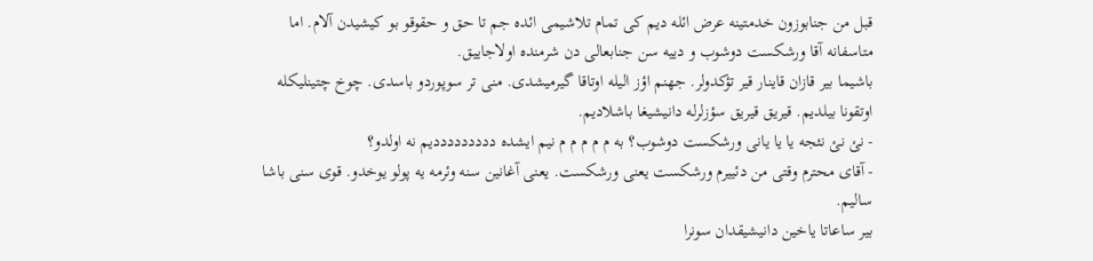قبل من جنابوزون خدمتینه عرض ائله دیم کی تمام تلاشیمی ائده جم تا حق و حقوقو بو کیشیدن آلام. اما متاسفانه آقا ورشکست دوشوب و دییه سن جنابعالی دن شرمنده اولاجاییق.
باشیما بیر قازان قاینار قیر تؤکدولر. جهنم اؤز الیله اوتاقا گیرمیشدی. منی تر سوپوردو باسدی. چوخ چتینلیکله اوتقونا بیلدیم. قیریق قیریق سؤزلرله دانیشیغا باشلادیم.
- نئ نئ نئجه یا یا یانی ورشکست دوشوب؟ به م م م م م نیم ایشده دددددددددیم نه اولدو؟
- آقای محترم وقتی من دئییرم ورشکست یعنی ورشکست. یعنی آغانین سنه وئرمه یه پولو یوخدو. قوی سنی باشا سالیم.
بیر ساعاتا یاخین دانیشیقدان سونرا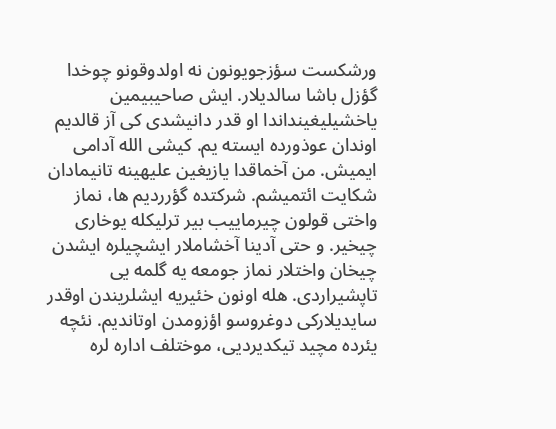ورشکست سؤزجویونون نه اولدوقونو چوخدا گؤزل باشا سالدیلار. ایش صاحیبیمین یاخشیلیغینداندا او قدر دانیشدی کی آز قالدیم اوندان عوذورده ایسته یم. کیشی الله آدامی ایمیش. من آخماقدا یازیغین علیهینه تانیمادان شکایت ائتمیشم. شرکتده گؤرردیم ها، نماز واختی قولون چیرماییب بیر ترلیکله یوخاری چیخیر. و حتی آدینا آخشاملار ایشچیلره ایشدن چیخان واختلار نماز جومعه یه گلمه یی تاپشیراردی. هله اونون خئیریه ایشلریندن اوقدر سایدیلارکی دوغروسو اؤزومدن اوتاندیم. نئچه یئرده مچید تیکدیردیی، موختلف اداره لره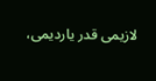لازیمی قدر یاردیمی،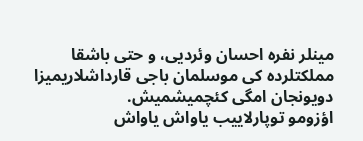مینلر نفره احسان وئردیی، و حتی باشقا مملکتلرده کی موسلمان باجی قارداشلاریمیزا دویونجان امگی کئچمیشمیش.
اؤزومو توپارلاییب یاواش یاواش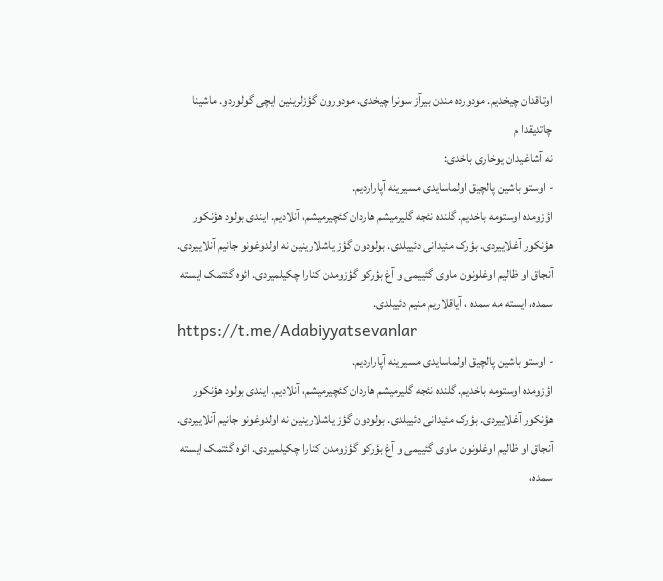اوتاقدان چیخدیم. مودورده مندن بیرآز سونرا چیخدی. مودورون گؤزلرینین ایچی گولوردو. ماشینا چاتدیقدا م
نه آشاغیدان یوخاری باخدی:
- اوستو باشین پالچیق اولماسایدی مسیرینه آپاراردیم.
اؤزومده اوستومه باخدیم. گلنده نئجه گلیرمیشم هاردان کئچیرمیشم، آنلادیم. ایندی بولود هؤنکور هؤنکور آغلاییردی. بؤرک مئیدانی دئییلدی. بولودون گؤز یاشلارینین نه اولدوغونو جانیم آنلاییردی. آنجاق او ظالیم اوغلونون ماوی گئییمی و آغ بؤرکو گؤزومدن کنارا چکیلمیردی. ائوه گئتمک ایسته سمده، ایسته مه سمده ، آیاقلاریم منیم دئییلدی.
https://t.me/Adabiyyatsevanlar
- اوستو باشین پالچیق اولماسایدی مسیرینه آپاراردیم.
اؤزومده اوستومه باخدیم. گلنده نئجه گلیرمیشم هاردان کئچیرمیشم، آنلادیم. ایندی بولود هؤنکور هؤنکور آغلاییردی. بؤرک مئیدانی دئییلدی. بولودون گؤز یاشلارینین نه اولدوغونو جانیم آنلاییردی. آنجاق او ظالیم اوغلونون ماوی گئییمی و آغ بؤرکو گؤزومدن کنارا چکیلمیردی. ائوه گئتمک ایسته سمده،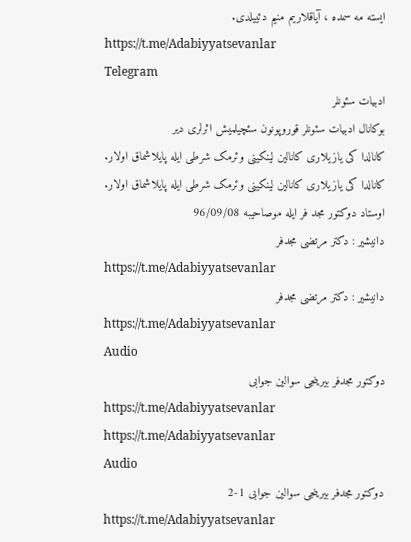ایسته مه سمده ، آیاقلاریم منیم دئییلدی.
https://t.me/Adabiyyatsevanlar
Telegram
ادبیات سئونلر
بوکانال ادبیات سئونلر قوروپونون سئچیلمیش اثرلری دیر
کانالدا کی یازیلاری کانالین لینکینی وئرمک شرطی ایله پایلاشماق اولار.
کانالدا کی یازیلاری کانالین لینکینی وئرمک شرطی ایله پایلاشماق اولار.
اوستاد دوکتور مجد فر ایله موصاحیبه 96/09/08
دانیشیر : دکتر مرتضی مجدفر
https://t.me/Adabiyyatsevanlar
دانیشیر : دکتر مرتضی مجدفر
https://t.me/Adabiyyatsevanlar
Audio
دوکتور مجدفر بیرینجی سوالین جوابی
https://t.me/Adabiyyatsevanlar
https://t.me/Adabiyyatsevanlar
Audio
دوکتور مجدفر بیرینجی سوالین جوابی 1-2
https://t.me/Adabiyyatsevanlar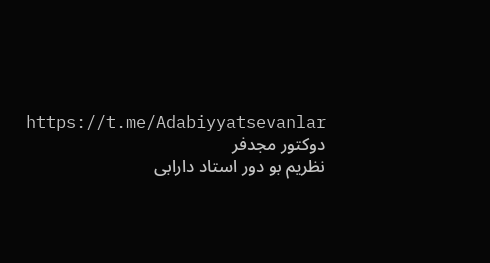https://t.me/Adabiyyatsevanlar
دوکتور مجدفر
نظریم بو دور استاد دارابی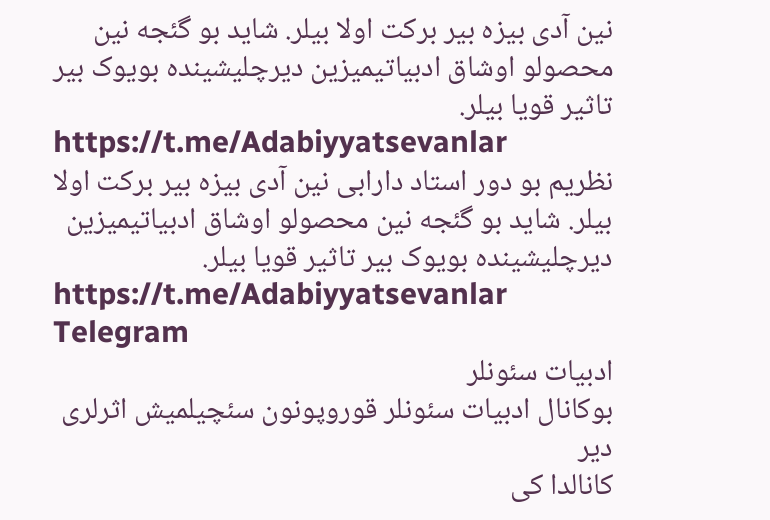نین آدی بیزه بیر برکت اولا بیلر. شاید بو گئجه نین محصولو اوشاق ادبیاتیمیزین دیرچلیشینده بویوک بیر تاثیر قویا بیلر.
https://t.me/Adabiyyatsevanlar
نظریم بو دور استاد دارابی نین آدی بیزه بیر برکت اولا بیلر. شاید بو گئجه نین محصولو اوشاق ادبیاتیمیزین دیرچلیشینده بویوک بیر تاثیر قویا بیلر.
https://t.me/Adabiyyatsevanlar
Telegram
ادبیات سئونلر
بوکانال ادبیات سئونلر قوروپونون سئچیلمیش اثرلری دیر
کانالدا کی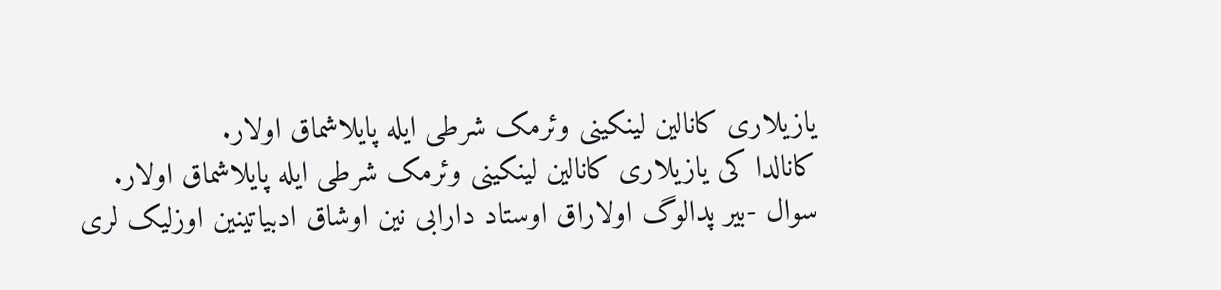یازیلاری کانالین لینکینی وئرمک شرطی ایله پایلاشماق اولار.
کانالدا کی یازیلاری کانالین لینکینی وئرمک شرطی ایله پایلاشماق اولار.
سوال -بیر پدالوگ اولاراق اوستاد دارابی نین اوشاق ادبیاتینین اوزلیک لری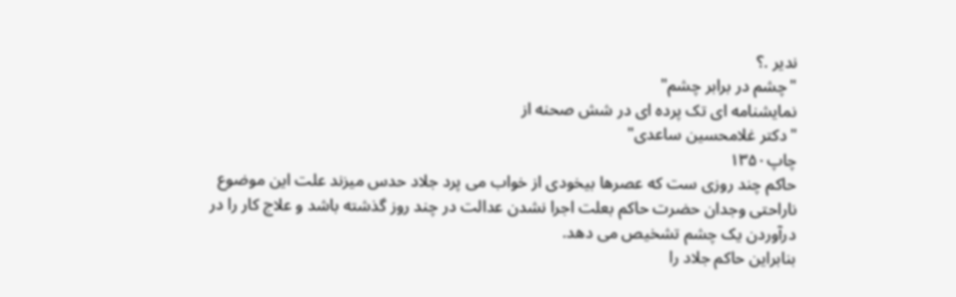ندیر .؟
"چشم در برابر چشم"
نمایشنامه ای تک پرده ای در شش صحنه از
"دکتر غلامحسین ساعدی"
چاپ۱۳۵۰
حاکم چند روزی ست که عصرها بیخودی از خواب می پرد جلاد حدس میزند علت این موضوع ناراحتی وجدان حضرت حاکم بعلت اجرا نشدن عدالت در چند روز گذشته باشد و علاج کار را در درآوردن یک چشم تشخیص می دهد.
بنابراین حاکم جلاد را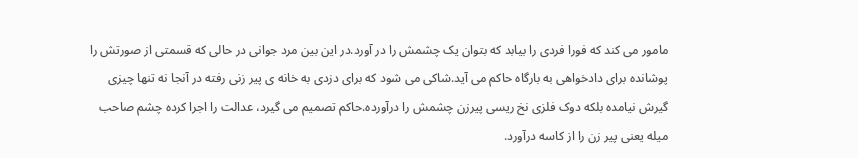مامور می کند که فورا فردی را بیابد که بتوان یک چشمش را در آورد.در این بین مرد جوانی در حالی که قسمتی از صورتش را پوشانده برای دادخواهی به بارگاه حاکم می آید.شاکی می شود که برای دزدی به خانه ی پیر زنی رفته در آنجا نه تنها چیزی گیرش نیامده بلکه دوک فلزی نخ ریسی پیرزن چشمش را درآورده.حاکم تصمیم می گیرد، عدالت را اجرا کرده چشم صاحب میله یعنی پیر زن را از کاسه درآورد.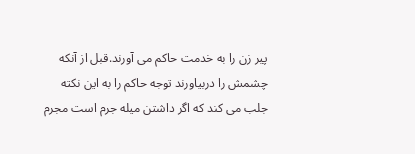پیر زن را به خدمت حاکم می آورند.قبل از آنکه چشمش را دربیاورند توجه حاکم را به این نکته جلب می کند که اگر داشتن میله جرم است مجرم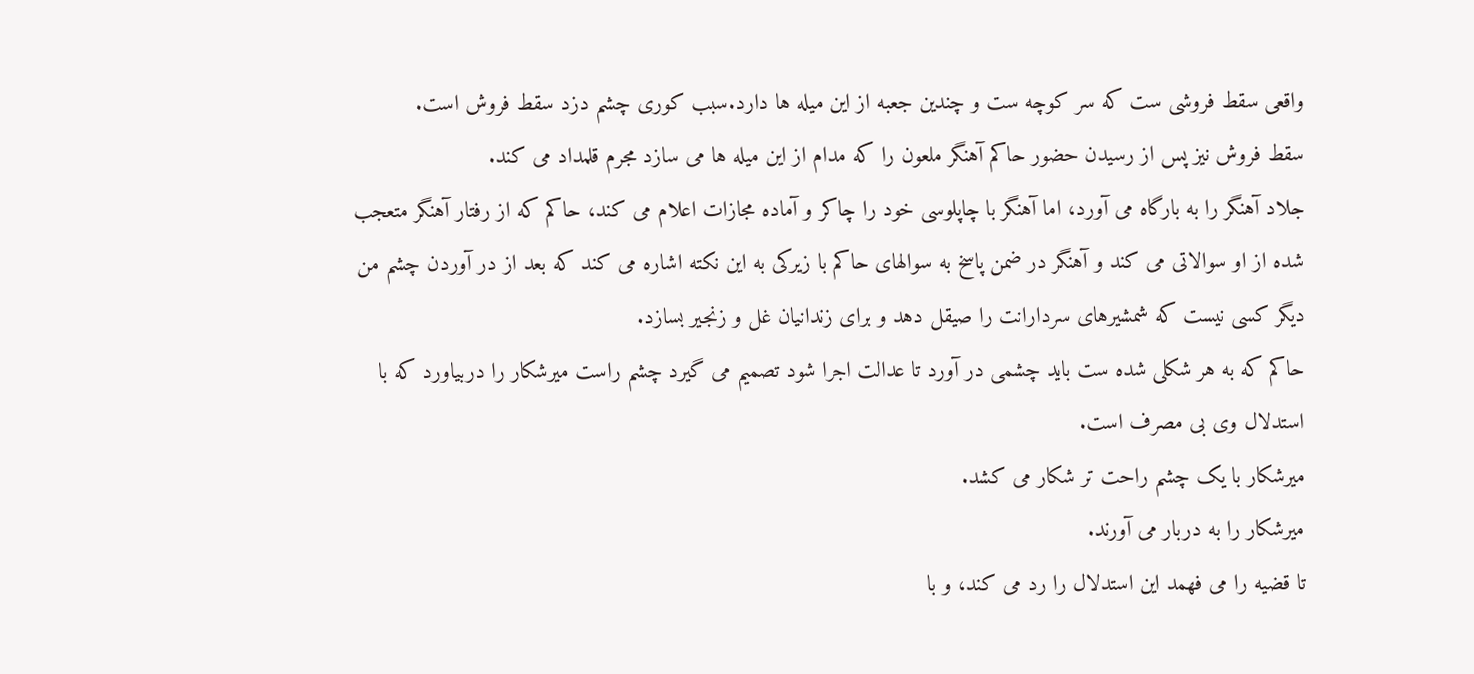واقعی سقط فروشی ست که سر کوچه ست و چندین جعبه از این میله ها دارد.سبب کوری چشم دزد سقط فروش است.
سقط فروش نیز پس از رسیدن حضور حاکم آهنگر ملعون را که مدام از این میله ها می سازد مجرم قلمداد می کند.
جلاد آهنگر را به بارگاه می آورد، اما آهنگر با چاپلوسی خود را چاکر و آماده مجازات اعلام می کند، حاکم که از رفتار آهنگر متعجب شده از او سوالاتی می کند و آهنگر در ضمن پاسخ به سوالهای حاکم با زیرکی به این نکته اشاره می کند که بعد از در آوردن چشم من دیگر کسی نیست که شمشیرهای سردارانت را صیقل دهد و برای زندانیان غل و زنجیر بسازد.
حاکم که به هر شکلی شده ست باید چشمی در آورد تا عدالت اجرا شود تصمیم می گیرد چشم راست میرشکار را دربیاورد که با استدلال وی بی مصرف است.
میرشکار با یک چشم راحت تر شکار می کشد.
میرشکار را به دربار می آورند.
تا قضیه را می فهمد این استدلال را رد می کند، و با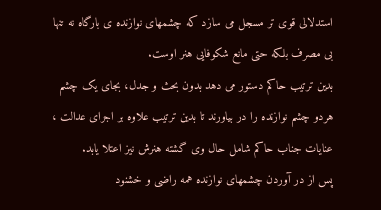استدلالی قوی تر مسجل می سازد که چشمهای نوازنده ی بارگاه نه تنها بی مصرف بلکه حتی مانع شکوفایی هنر اوست.
بدین ترتیب حاکم دستور می دهد بدون بحث و جدل، بجای یک چشم هردو چشم نوازنده را در بیاورند تا بدین ترتیب علاوه بر اجرای عدالت ، عنایات جناب حاکم شامل حال وی گشته هنرش نیز اعتلا یابد.
پس از در آوردن چشمهای نوازنده همه راضی و خشنود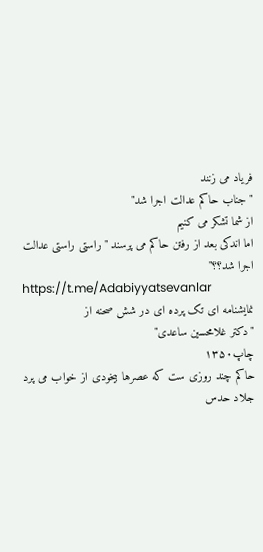فریاد می زنند
"جناب حاکم عدالت اجرا شد"
از شما تشکر می کنیم
اما اندکی بعد از رفتن حاکم می پرسند "راستی راستی عدالت اجرا شد؟؟"
https://t.me/Adabiyyatsevanlar
نمایشنامه ای تک پرده ای در شش صحنه از
"دکتر غلامحسین ساعدی"
چاپ۱۳۵۰
حاکم چند روزی ست که عصرها بیخودی از خواب می پرد جلاد حدس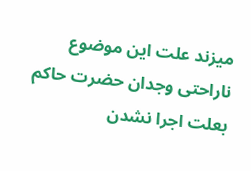میزند علت این موضوع ناراحتی وجدان حضرت حاکم بعلت اجرا نشدن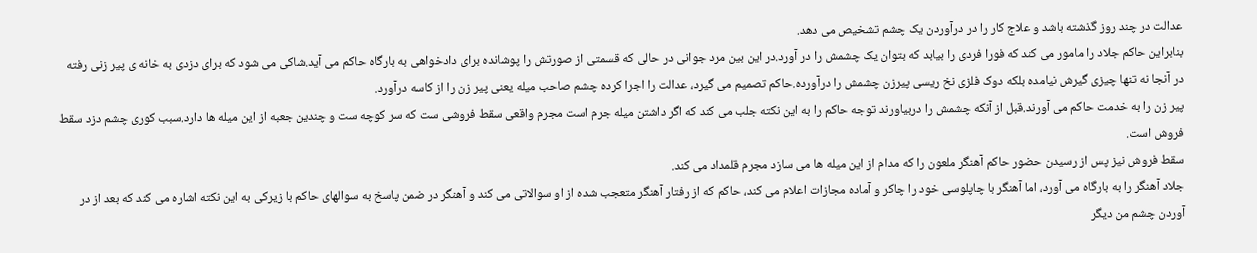عدالت در چند روز گذشته باشد و علاج کار را در درآوردن یک چشم تشخیص می دهد.
بنابراین حاکم جلاد را مامور می کند که فورا فردی را بیابد که بتوان یک چشمش را در آورد.در این بین مرد جوانی در حالی که قسمتی از صورتش را پوشانده برای دادخواهی به بارگاه حاکم می آید.شاکی می شود که برای دزدی به خانه ی پیر زنی رفته در آنجا نه تنها چیزی گیرش نیامده بلکه دوک فلزی نخ ریسی پیرزن چشمش را درآورده.حاکم تصمیم می گیرد، عدالت را اجرا کرده چشم صاحب میله یعنی پیر زن را از کاسه درآورد.
پیر زن را به خدمت حاکم می آورند.قبل از آنکه چشمش را دربیاورند توجه حاکم را به این نکته جلب می کند که اگر داشتن میله جرم است مجرم واقعی سقط فروشی ست که سر کوچه ست و چندین جعبه از این میله ها دارد.سبب کوری چشم دزد سقط فروش است.
سقط فروش نیز پس از رسیدن حضور حاکم آهنگر ملعون را که مدام از این میله ها می سازد مجرم قلمداد می کند.
جلاد آهنگر را به بارگاه می آورد، اما آهنگر با چاپلوسی خود را چاکر و آماده مجازات اعلام می کند، حاکم که از رفتار آهنگر متعجب شده از او سوالاتی می کند و آهنگر در ضمن پاسخ به سوالهای حاکم با زیرکی به این نکته اشاره می کند که بعد از در آوردن چشم من دیگر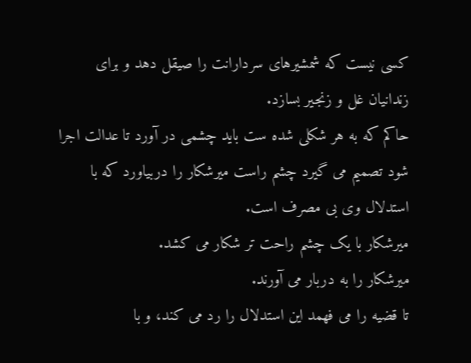کسی نیست که شمشیرهای سردارانت را صیقل دهد و برای زندانیان غل و زنجیر بسازد.
حاکم که به هر شکلی شده ست باید چشمی در آورد تا عدالت اجرا شود تصمیم می گیرد چشم راست میرشکار را دربیاورد که با استدلال وی بی مصرف است.
میرشکار با یک چشم راحت تر شکار می کشد.
میرشکار را به دربار می آورند.
تا قضیه را می فهمد این استدلال را رد می کند، و با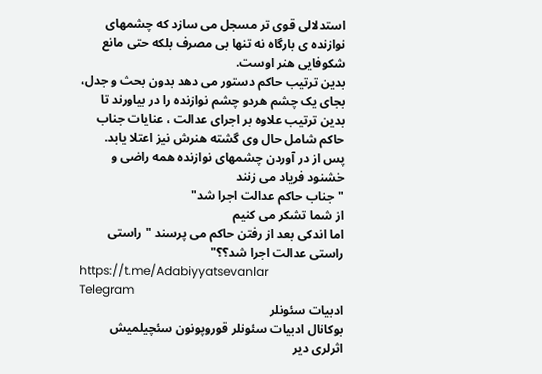استدلالی قوی تر مسجل می سازد که چشمهای نوازنده ی بارگاه نه تنها بی مصرف بلکه حتی مانع شکوفایی هنر اوست.
بدین ترتیب حاکم دستور می دهد بدون بحث و جدل، بجای یک چشم هردو چشم نوازنده را در بیاورند تا بدین ترتیب علاوه بر اجرای عدالت ، عنایات جناب حاکم شامل حال وی گشته هنرش نیز اعتلا یابد.
پس از در آوردن چشمهای نوازنده همه راضی و خشنود فریاد می زنند
"جناب حاکم عدالت اجرا شد"
از شما تشکر می کنیم
اما اندکی بعد از رفتن حاکم می پرسند "راستی راستی عدالت اجرا شد؟؟"
https://t.me/Adabiyyatsevanlar
Telegram
ادبیات سئونلر
بوکانال ادبیات سئونلر قوروپونون سئچیلمیش اثرلری دیر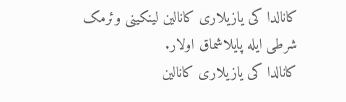کانالدا کی یازیلاری کانالین لینکینی وئرمک شرطی ایله پایلاشماق اولار.
کانالدا کی یازیلاری کانالین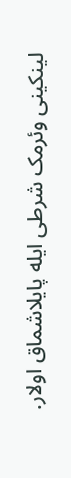لینکینی وئرمک شرطی ایله پایلاشماق اولار.